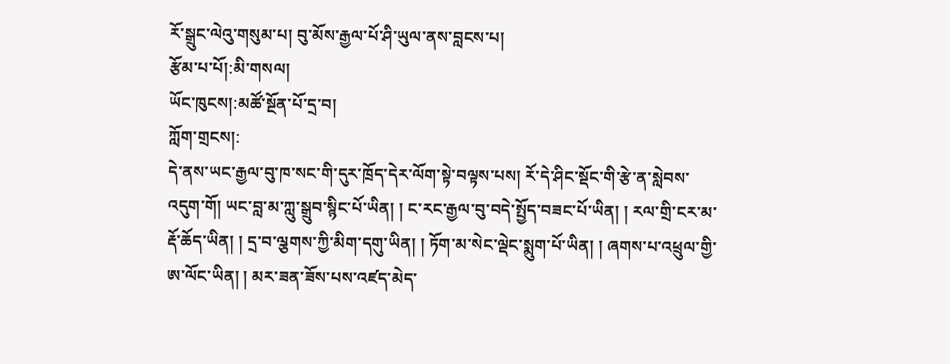རོ་སྒྲུང་ལེའུ་གསུམ་པ། བུ་མོས་རྒྱལ་པོ་ཤི་ཡུལ་ནས་བླངས་པ།
རྩོམ་པ་པོ།:མི་གསལ།
ཡོང་ཁུངས།:མཚོ་སྔོན་པོ་དྲ་བ།
ཀློག་གྲངས།:
དེ་ནས་ཡང་རྒྱལ་བུ་ཁ་སང་གི་དུར་ཁྲོད་དེར་ལོག་སྟེ་བལྟས་པས། རོ་དེ་ཤིང་སྡོང་གི་རྩེ་ན་སླེབས་འདུག་གོ། ཡང་བླ་མ་ཀླུ་སྒྲུབ་སྙིང་པོ་ཡིན། ། ང་རང་རྒྱལ་བུ་བདེ་སྤྱོད་བཟང་པོ་ཡིན། ། རལ་གྲི་ངར་མ་རྡོ་ཆོད་ཡིན། ། དྲ་བ་ལྕགས་ཀྱི་མིག་དགུ་ཡིན། ། ཏོག་མ་སེང་ལྡེང་སྨུག་པོ་ཡིན། ། ཞགས་པ་འཕྲུལ་གྱི་ཨ་ལོང་ཡིན། ། མར་ཟན་ཟོས་པས་འཛད་མེད་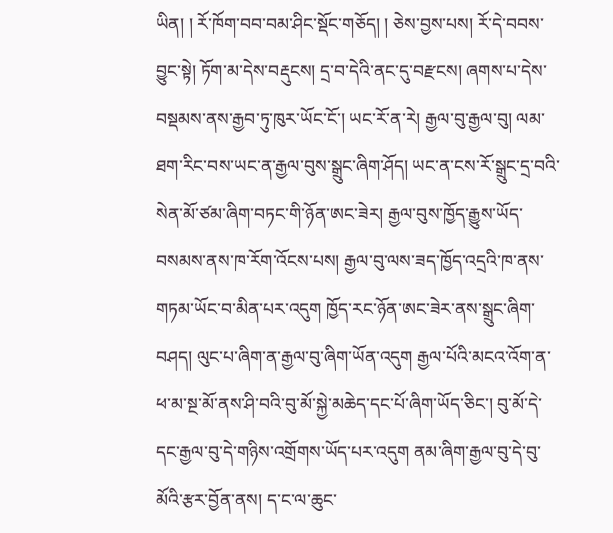ཡིན། ། རོ་ཁོག་བབ་བམ་ཤིང་སྡོང་གཅོད། ། ཅེས་བྱས་པས། རོ་དེ་བབས་བྱུང་སྟེ། ཏོག་མ་དེས་བརྡུངས། དྲ་བ་དེའི་ནང་དུ་བརྫངས། ཞགས་པ་དེས་བསྡམས་ནས་རྒྱབ་ཏུ་ཁུར་ཡོང་ངོ་། ཡང་རོ་ན་རེ། རྒྱལ་བུ་རྒྱལ་བུ། ལམ་ཐག་རིང་བས་ཡང་ན་རྒྱལ་བུས་སྒྲུང་ཞིག་ཤོད། ཡང་ན་ངས་རོ་སྒྲུང་དྲ་བའི་སེན་མོ་ཙམ་ཞིག་བཏང་གི་ཉོན་ཨང་ཟེར། རྒྱལ་བུས་ཁྱོད་རྒྱུས་ཡོད་བསམས་ནས་ཁ་རོག་འོངས་པས། རྒྱལ་བུ་ལས་ཟད་ཁྱོད་འདྲའི་ཁ་ནས་གཏམ་ཡོང་བ་མིན་པར་འདུག ཁྱོད་རང་ཉོན་ཨང་ཟེར་ནས་སྒྲུང་ཞིག་བཤད། ལུང་པ་ཞིག་ན་རྒྱལ་བུ་ཞིག་ཡོན་འདུག རྒྱལ་པོའི་མངའ་འོག་ན་ཕ་མ་སྔ་མོ་ནས་ཤི་བའི་བུ་མོ་སྐྱེ་མཆེད་དང་པོ་ཞིག་ཡོད་ཅིང་། བུ་མོ་དེ་དང་རྒྱལ་བུ་དེ་གཉིས་འགྲོགས་ཡོད་པར་འདུག ནམ་ཞིག་རྒྱལ་བུ་དེ་བུ་མོའི་རྩར་བྱོན་ནས། ད་ང་ལ་ཆུང་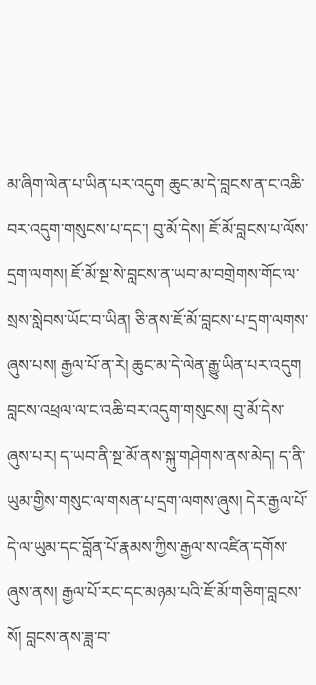མ་ཞིག་ལེན་པ་ཡིན་པར་འདུག ཆུང་མ་དེ་བླངས་ན་ང་འཆི་བར་འདུག་གསུངས་པ་དང་། བུ་མོ་དེས། ཇོ་མོ་བླངས་པ་ལོས་དྲག་ལགས། ཇོ་མོ་སྔ་སེ་བླངས་ན་ཡབ་མ་བགྲེགས་གོང་ལ་སྲས་སླེབས་ཡོང་བ་ཡིན། ཅི་ནས་ཇོ་མོ་བླངས་པ་དྲག་ལགས་ཞུས་པས། རྒྱལ་པོ་ན་རེ། ཆུང་མ་དེ་ལེན་རྒྱུ་ཡིན་པར་འདུག བླངས་འཕྲལ་ལ་ང་འཆི་བར་འདུག་གསུངས། བུ་མོ་དེས་ཞུས་པར། ད་ཡབ་ནི་སྔ་མོ་ནས་སྐུ་གཤེགས་ནས་མེད། ད་ནི་ཡུམ་གྱིས་གསུང་ལ་གསན་པ་དྲག་ལགས་ཞུས། དེར་རྒྱལ་པོ་དེ་ལ་ཡུམ་དང་བློན་པོ་རྣམས་ཀྱིས་རྒྱལ་ས་འཛིན་དགོས་ཞུས་ནས། རྒྱལ་པོ་རང་དང་མཉམ་པའི་ཇོ་མོ་གཅིག་བླངས་སོ། བླངས་ནས་ཟླ་བ་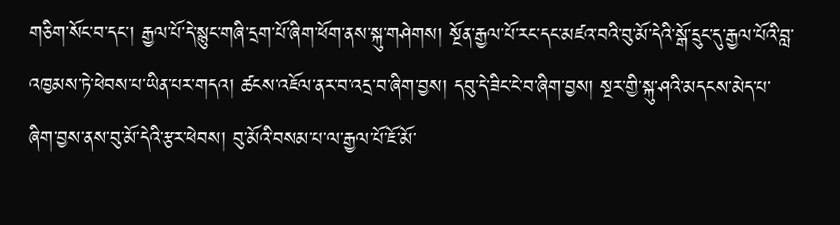གཅིག་སོང་བ་དང་། རྒྱལ་པོ་དེ་སྙུང་གཞི་དྲག་པོ་ཞིག་ཕོག་ནས་སྐུ་གཤེགས། སྔོན་རྒྱལ་པོ་རང་དང་མཛའ་བའི་བུ་མོ་དེའི་སྒོ་དྲུང་དུ་རྒྱལ་པོའི་བླ་འཁྱམས་ཏེ་ཕེབས་པ་ཡིན་པར་གདའ། ཚངས་འཇོལ་ནར་བ་འདྲ་བ་ཞིག་བྱས། དབུ་དེ་ཟིང་ངེ་བ་ཞིག་བྱས། སྔར་གྱི་སྐུ་ཤའི་མདངས་མེད་པ་ཞིག་བྱས་ནས་བུ་མོ་དེའི་རྩར་ཕེབས། བུ་མོའི་བསམ་པ་ལ་རྒྱལ་པོ་ཇོ་མོ་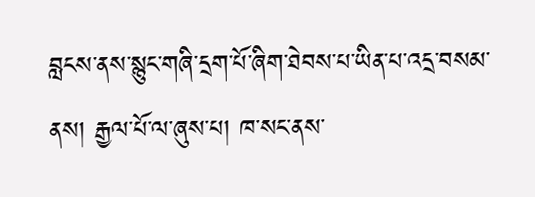བླངས་ནས་སྙུང་གཞི་དྲག་པོ་ཞིག་ཐེབས་པ་ཡིན་པ་འདྲ་བསམ་ནས། རྒྱལ་པོ་ལ་ཞུས་པ། ཁ་སང་ནས་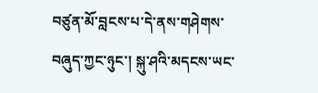བཙུན་མོ་བླངས་པ་དེ་ནས་གཤེགས་བཞུད་ཀྱང་ཉུང་། སྐུ་ཤའི་མདངས་ཡང་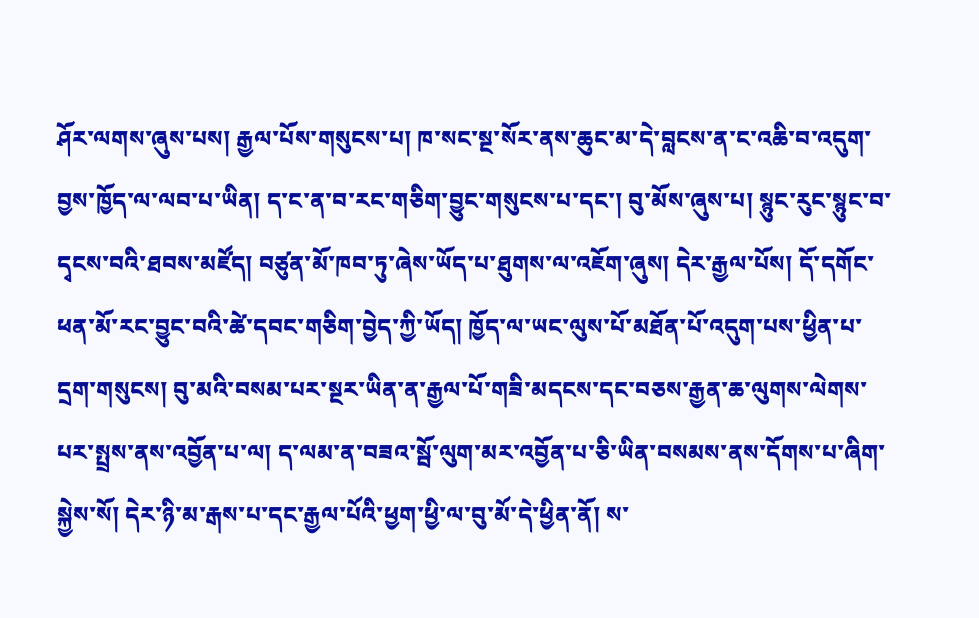ཤོར་ལགས་ཞུས་པས། རྒྱལ་པོས་གསུངས་པ། ཁ་སང་སྔ་སོར་ནས་ཆུང་མ་དེ་བླངས་ན་ང་འཆི་བ་འདུག་བྱས་ཁྱོད་ལ་ལབ་པ་ཡིན། ད་ང་ན་བ་རང་གཅིག་བྱུང་གསུངས་པ་དང་། བུ་མོས་ཞུས་པ། སྙུང་རུང་སྙུང་བ་དྭངས་བའི་ཐབས་མཛོད། བཙུན་མོ་ཁབ་ཏུ་ཞེས་ཡོད་པ་ཐུགས་ལ་འཇོག་ཞུས། དེར་རྒྱལ་པོས། དོ་དགོང་ཕན་མོ་རང་བྱུང་བའི་ཚེ་དབང་གཅིག་བྱེད་ཀྱི་ཡོད། ཁྱོད་ལ་ཡང་ལུས་པོ་མཐོན་པོ་འདུག་པས་ཕྱིན་པ་དྲག་གསུངས། བུ་མའི་བསམ་པར་སྔར་ཡིན་ན་རྒྱལ་པོ་གཟི་མདངས་དང་བཅས་རྒྱན་ཆ་ལུགས་ལེགས་པར་སྤྲས་ནས་འབྱོན་པ་ལ། ད་ལམ་ན་བཟའ་སྦོ་ལུག་མར་འབྱོན་པ་ཅི་ཡིན་བསམས་ནས་དོགས་པ་ཞིག་སྐྱེས་སོ། དེར་ཉི་མ་རྒས་པ་དང་རྒྱལ་པོའི་ཕྱག་ཕྱི་ལ་བུ་མོ་དེ་ཕྱིན་ནོ། ས་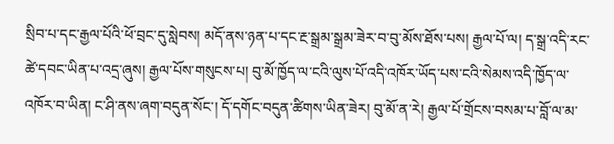སྲིབ་པ་དང་རྒྱལ་པོའི་ཕོ་བྲང་དུ་སླེབས། མདོ་ནས་ཉན་པ་དང་རྔ་སྒྲམ་སྒྲམ་ཟེར་བ་བུ་མོས་ཐོས་པས། རྒྱལ་པོ་ལ། ད་སྒྲ་འདི་རང་ཚེ་དབང་ཡིན་པ་འདྲ་ཞུས། རྒྱལ་པོས་གསུངས་པ། བུ་མོ་ཁྱོད་ལ་ངའི་ལུས་པོ་འདི་འཁོར་ཡོད་པས་ངའི་སེམས་འདི་ཁྱོད་ལ་འཁོར་བ་ཡིན། ང་ཤི་ནས་ཞག་བདུན་སོང་། དོ་དགོང་བདུན་ཚིགས་ཡིན་ཟེར། བུ་མོ་ན་རེ། རྒྱལ་པོ་གྲོངས་བསམ་པ་བློ་ལ་མ་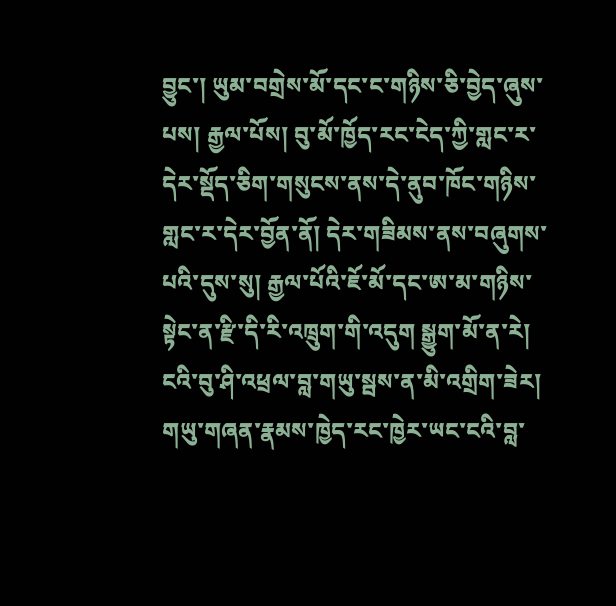བྱུང་། ཡུམ་བགྲེས་མོ་དང་ང་གཉིས་ཅི་བྱེད་ཞུས་པས། རྒྱལ་པོས། བུ་མོ་ཁྱོད་རང་ངེད་ཀྱི་གླང་ར་དེར་སྡོད་ཅིག་གསུངས་ནས་དེ་ནུབ་ཁོང་གཉིས་གླང་ར་དེར་བྱོན་ནོ། དེར་གཟིམས་ནས་བཞུགས་པའི་དུས་སུ། རྒྱལ་པོའི་ཇོ་མོ་དང་ཨ་མ་གཉིས་སྟེང་ན་རྫི་དི་རི་འཁྲུག་གི་འདུག སྒྱུག་མོ་ན་རེ། ངའི་བུ་ཤི་འཕྲལ་བླ་གཡུ་སྦས་ན་མི་འགྲིག་ཟེར། གཡུ་གཞན་རྣམས་ཁྱེད་རང་ཁྱེར་ཡང་ངའི་བླ་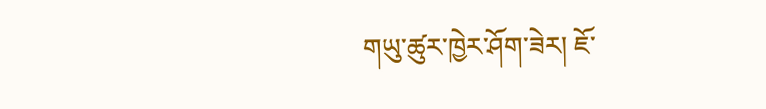གཡུ་ཚུར་ཁྱེར་ཤོག་ཟེར། ཇོ་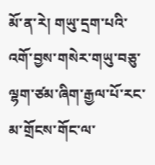མོ་ན་རེ། གཡུ་དྲག་པའི་འགོ་བྱས་གསེར་གཡུ་བཅུ་ལྷག་ཙམ་ཞིག་རྒྱལ་པོ་རང་མ་གྲོངས་གོང་ལ་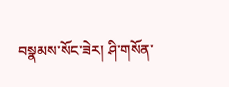བསྣམས་སོང་ཟེར། ཤི་གསོན་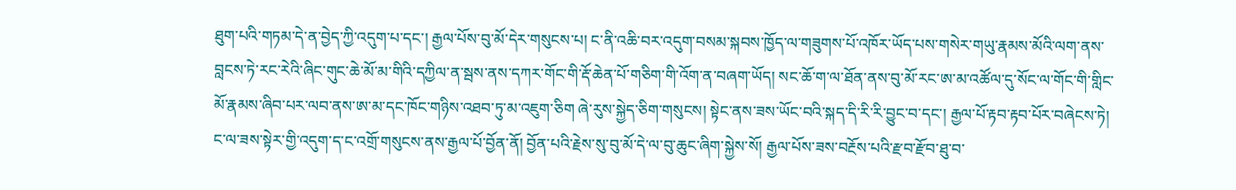ཐུག་པའི་གཏམ་དེ་ན་བྱེད་ཀྱི་འདུག་པ་དང་། རྒྱལ་པོས་བུ་མོ་དེར་གསུངས་པ། ང་ནི་འཆི་བར་འདུག་བསམ་སྐབས་ཁྱོད་ལ་གཟུགས་པོ་འཁོར་ཡོད་པས་གསེར་གཡུ་རྣམས་མོའི་ལག་ནས་བླངས་ཏེ་རང་རེའི་ཞིང་གུང་ཆེ་མོ་མ་གིའི་དཀྱིལ་ན་སྦས་ནས་དཀར་གོང་གི་རྡོ་ཆེན་པོ་གཅིག་གི་འོག་ན་བཞག་ཡོད། སང་ཆོ་ག་ལ་ཐོན་ནས་བུ་མོ་རང་ཨ་མ་འཚོལ་དུ་སོང་ལ་གོང་གི་གླིང་མོ་རྣམས་ཞིབ་པར་ལབ་ནས་ཨ་མ་དང་ཁོང་གཉིས་འཐབ་ཏུ་མ་འཇུག་ཅིག ཞེ་རུས་སྐྱེད་ཅིག་གསུངས། སྟེང་ནས་ཟས་ཡོང་བའི་སྐད་དི་རི་རི་བྱུང་བ་དང་། རྒྱལ་པོ་རྟབ་རྟབ་པོར་བཞེངས་ཏེ། ང་ལ་ཟས་སྟེར་གྱི་འདུག་ད་ང་འགྲོ་གསུངས་ནས་རྒྱལ་པོ་བྱོན་ནོ། བྱོན་པའི་རྗེས་སུ་བུ་མོ་དེ་ལ་བུ་ཆུང་ཞིག་སྐྱེས་སོ། རྒྱལ་པོས་ཟས་བརྔོས་པའི་རྫབ་རྫོབ་ཐུ་བ་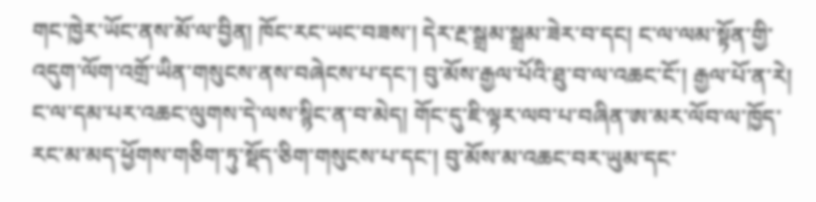གང་ཁྱེར་ཡོང་ནས་མོ་ལ་བྱིན། ཁོང་རང་ཡང་བཟས་། དེར་རྔ་སྒྲམ་སྒྲམ་ཟེར་བ་དང། ང་ལ་ལམ་སྟོན་གྱི་འདུག་ལོག་འགྲོ་ཡིན་གསུངས་ནས་བཞེངས་པ་དང་། བུ་མོས་རྒྱལ་པོའི་ཐུ་བ་ལ་འཆང་ངོ་། རྒྱལ་པོ་ན་རེ། ང་ལ་དམ་པར་འཆང་ལུགས་དེ་ལས་སྙིང་ན་བ་མེད། གོང་དུ་ཇི་ལྟར་ལབ་པ་བཞིན་ཨ་མར་ལོབ་ལ་ཁྱོད་རང་མ་མད་ཕྱོགས་གཅིག་ཏུ་སྡོད་ཅིག་གསུངས་པ་དང་། བུ་མོས་མ་འཆང་བར་ཡུམ་དང་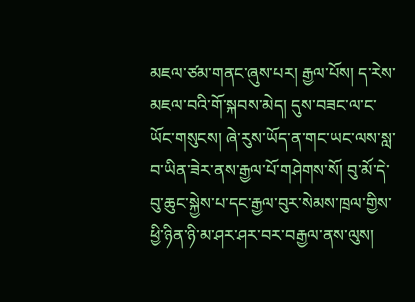མཇལ་ཙམ་གནང་ཞུས་པར། རྒྱལ་པོས། ད་རེས་མཇལ་བའི་གོ་སྐབས་མེད། དུས་བཟང་ལ་ང་ཡོང་གསུངས། ཞེ་རུས་ཡོད་ན་གང་ཡང་ལས་སླ་བ་ཡིན་ཟེར་ནས་རྒྱལ་པོ་གཤེགས་སོ། བུ་མོ་དེ་བུ་ཆུང་སྐྱེས་པ་དང་རྒྱལ་བུར་སེམས་ཁྲལ་གྱིས་ཕྱི་ཉིན་ཉི་མ་ཤར་ཤར་བར་བརྒྱལ་ནས་ལུས།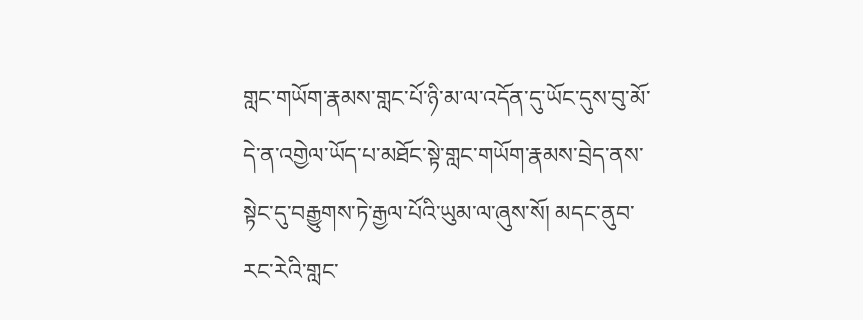གླང་གཡོག་རྣམས་གླང་པོ་ཉི་མ་ལ་འདོན་དུ་ཡོང་དུས་བུ་མོ་དེ་ན་འགྱེལ་ཡོད་པ་མཐོང་སྟེ་གླང་གཡོག་རྣམས་བྲེད་ནས་སྟེང་དུ་བརྒྱུགས་ཏེ་རྒྱལ་པོའི་ཡུམ་ལ་ཞུས་སོ། མདང་ནུབ་རང་རེའི་གླང་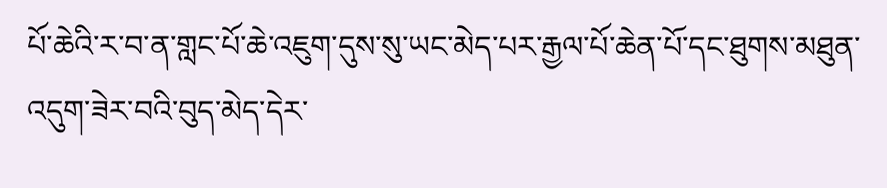པོ་ཆེའི་ར་བ་ན་གླང་པོ་ཆེ་འཇུག་དུས་སུ་ཡང་མེད་པར་རྒྱལ་པོ་ཆེན་པོ་དང་ཐུགས་མཐུན་འདུག་ཟེར་བའི་བུད་མེད་དེར་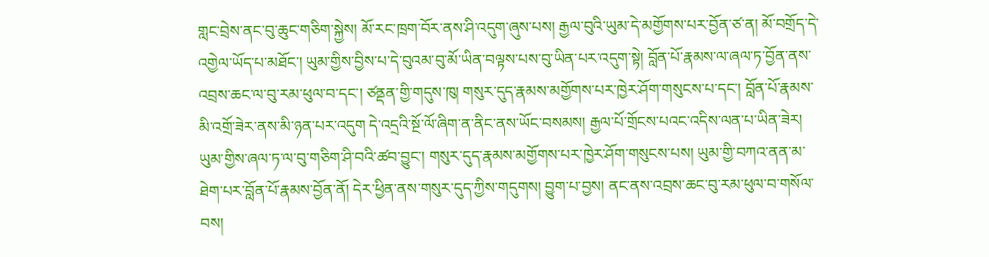གླང་བྲེས་ནང་བུ་ཆུང་གཅིག་སྐྱེས། མོ་རང་ཁྲག་བོར་ནས་ཤི་འདུག་ཞུས་པས། རྒྱལ་བུའི་ཡུམ་དེ་མགྱོགས་པར་བྱོན་ཙ་ན། མོ་བགྲོད་དེ་འགྱེལ་ཡོད་པ་མཐོང་། ཡུམ་གྱིས་བྱིས་པ་དེ་བུའམ་བུ་མོ་ཡིན་བལྟས་པས་བུ་ཡིན་པར་འདུག་སྟེ། བློན་པོ་རྣམས་ལ་ཞལ་ཏ་བྱོན་ནས་འབྲས་ཆང་ལ་བུ་རམ་ཕུལ་བ་དང་། ཙནྡན་གྱི་གདུས་ཁུ། གསུར་དུད་རྣམས་མགྱོགས་པར་ཁྱེར་ཤོག་གསུངས་པ་དང་། བློན་པོ་རྣམས་མི་འགྲོ་ཟེར་ནས་མི་ཉན་པར་འདུག དེ་འདྲའི་སྔོ་ལོ་ཞིག་ན་ནིང་ནས་ཡོང་བསམས། རྒྱལ་པོ་གྲོངས་པའང་འདིས་ལན་པ་ཡིན་ཟེར། ཡུམ་གྱིས་ཞལ་ཏ་ལ་བུ་གཅིག་ཤི་བའི་ཚབ་བྱུང་། གསུར་དུད་རྣམས་མགྱོགས་པར་ཁྱེར་ཤོག་གསུངས་པས། ཡུམ་གྱི་བཀའ་ནན་མ་ཐེག་པར་བློན་པོ་རྣམས་བྱོན་ནོ། དེར་ཕྱིན་ནས་གསུར་དུད་ཀྱིས་གདུགས། བྱུག་པ་བྱས། ནང་ནས་འབྲས་ཆང་བུ་རམ་ཕུལ་བ་གསོལ་བས།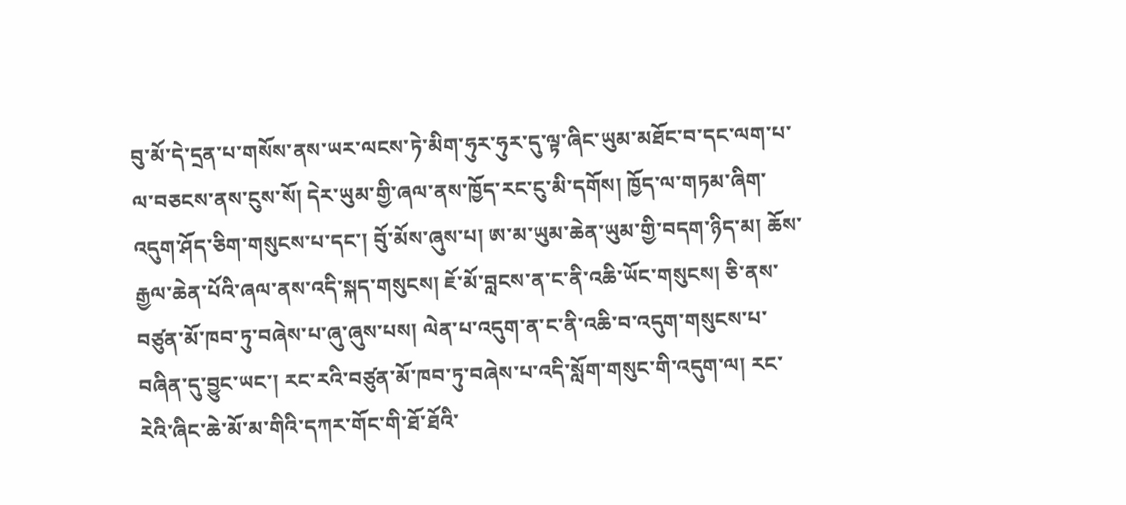བུ་མོ་དེ་དྲན་པ་གསོས་ནས་ཡར་ལངས་ཏེ་མིག་ཧུར་ཧུར་དུ་ལྟ་ཞིང་ཡུམ་མཐོང་བ་དང་ལག་པ་ལ་བཅངས་ནས་ངུས་སོ། དེར་ཡུམ་གྱི་ཞལ་ནས་ཁྱོད་རང་ངུ་མི་དགོས། ཁྱོད་ལ་གཏམ་ཞིག་འདུག་ཤོད་ཅིག་གསུངས་པ་དང་། བོུ་མོས་ཞུས་པ། ཨ་མ་ཡུམ་ཆེན་ཡུམ་གྱི་བདག་ཉིད་མ། ཆོས་རྒྱལ་ཆེན་པོའི་ཞལ་ནས་འདི་སྐད་གསུངས། ཇོ་མོ་བླངས་ན་ང་ནི་འཆི་ཡོང་གསུངས། ཅི་ནས་བཙུན་མོ་ཁབ་ཏུ་བཞེས་པ་ཞུ་ཞུས་པས། ལེན་པ་འདུག་ན་ང་ནི་འཆི་བ་འདུག་གསུངས་པ་བཞིན་དུ་བྱུང་ཡང་། རང་རའི་བཙུན་མོ་ཁབ་ཏུ་བཞེས་པ་འདི་སློག་གསུང་གི་འདུག་ལ། རང་རེའི་ཞིང་ཆེ་མོ་མ་གིའི་དཀར་གོང་གི་ཐོ་ཐོའི་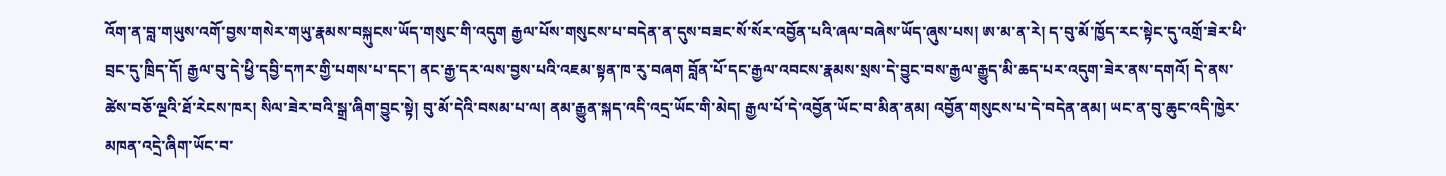འོག་ན་བླ་གཡུས་འགོ་བྱས་གསེར་གཡུ་རྣམས་བསྐུངས་ཡོད་གསུང་གི་འདུག རྒྱལ་པོས་གསུངས་པ་བདེན་ན་དུས་བཟང་སོ་སོར་འབྱོན་པའི་ཞལ་བཞེས་ཡོད་ཞུས་པས། ཨ་མ་ན་རེ། ད་བུ་མོ་ཁྱོད་རང་སྟེང་དུ་འགྲོ་ཟེར་ཕི་བྲང་དུ་ཁྲིད་དོ། རྒྱལ་བུ་དེ་ཕྱི་དབྱི་དཀར་གྱི་པགས་པ་དང་། ནང་རྒྱ་དར་ལས་བྱས་པའི་འཇམ་སྟན་ཁ་རུ་བཞག བློན་པོ་དང་རྒྱལ་འབངས་རྣམས་སྲས་དེ་བྱུང་བས་རྒྱལ་རྒྱུད་མི་ཆད་པར་འདུག་ཟེར་ནས་དགའོ། དེ་ནས་ཚེས་བཅོ་ལྔའི་ཐོ་རེངས་ཁར། སིལ་ཟེར་བའི་སྒྲ་ཞིག་བྱུང་སྟེ། བུ་མོ་དེའི་བསམ་པ་ལ། ནམ་རྒྱུན་སྐད་འདི་འདྲ་ཡོང་གི་མེད། རྒྱལ་པོ་དེ་འབྱོན་ཡོང་བ་མིན་ནམ། འབྱོན་གསུངས་པ་དེ་བདེན་ནམ། ཡང་ན་བུ་ཆུང་འདི་ཁྱེར་མཁན་འདྲེ་ཞིག་ཡོང་བ་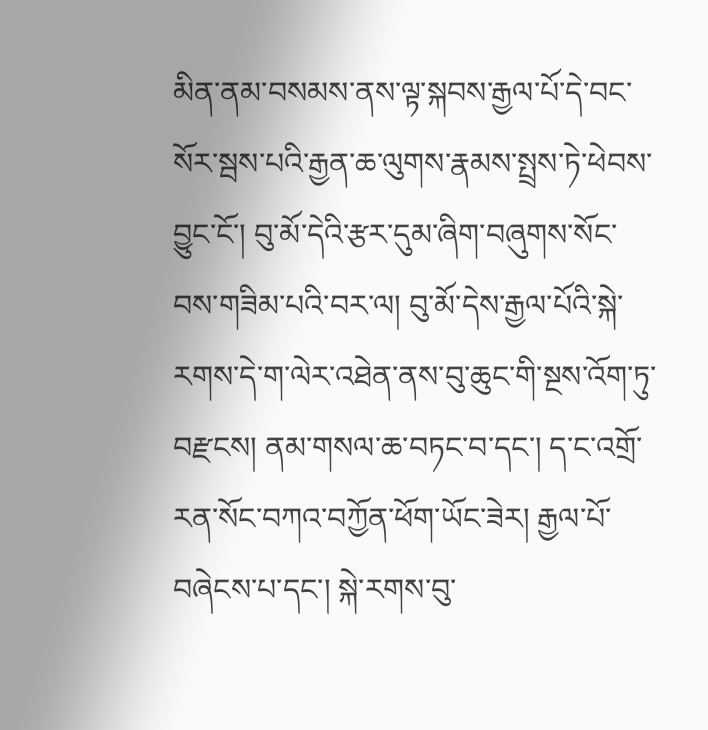མིན་ནམ་བསམས་ནས་ལྟ་སྐབས་རྒྱལ་པོ་དེ་བང་སོར་སྦས་པའི་རྒྱན་ཆ་ལུགས་རྣམས་སྤྲས་ཏེ་ཕེབས་བྱུང་ངོ་། བུ་མོ་དེའི་རྩར་དུམ་ཞིག་བཞུགས་སོང་བས་གཟིམ་པའི་བར་ལ། བུ་མོ་དེས་རྒྱལ་པོའི་སྐེ་རགས་དེ་ག་ལེར་འཐེན་ནས་བུ་ཆུང་གི་སྔས་འོག་ཏུ་བརྫངས། ནམ་གསལ་ཆ་བཏང་བ་དང་། ད་ང་འགྲོ་རན་སོང་བཀའ་བཀྱོན་ཕོག་ཡོང་ཟེར། རྒྱལ་པོ་བཞེངས་པ་དང་། སྐེ་རགས་བུ་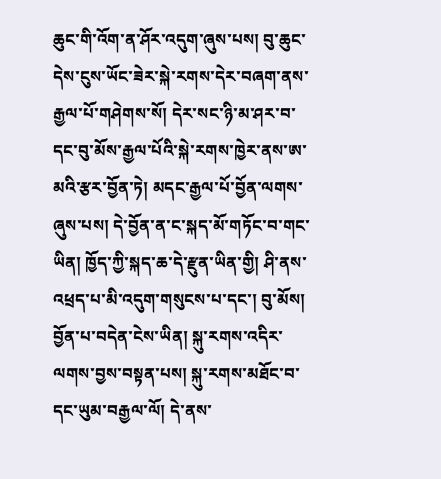ཆུང་གི་འོག་ན་ཤོར་འདུག་ཞུས་པས། བུ་ཆུང་དེས་ངུས་ཡོང་ཟེར་སྐེ་རགས་དེར་བཞག་ནས་རྒྱལ་པོ་གཤེགས་སོ། དེར་སང་ཉི་མ་ཤར་བ་དང་བུ་མོས་རྒྱལ་པོའི་སྐེ་རགས་ཁྱེར་ནས་ཨ་མའི་རྩར་བྱོན་ཏེ། མདང་རྒྱལ་པོ་བྱོན་ལགས་ཞུས་པས། དེ་བྱོན་ན་ང་སྐད་མོ་གཏོང་བ་གང་ཡིན། ཁྱོད་ཀྱི་སྐད་ཆ་དེ་རྫུན་ཡིན་གྱི། ཤི་ནས་འཕྲད་པ་མི་འདུག་གསུངས་པ་དང་། བུ་མོས། བྱོན་པ་བདེན་ངེས་ཡིན། སྐུ་རགས་འདིར་ལགས་བྱས་བསྟན་པས། སྐུ་རགས་མཐོང་བ་དང་ཡུམ་བརྒྱལ་ལོ། དེ་ནས་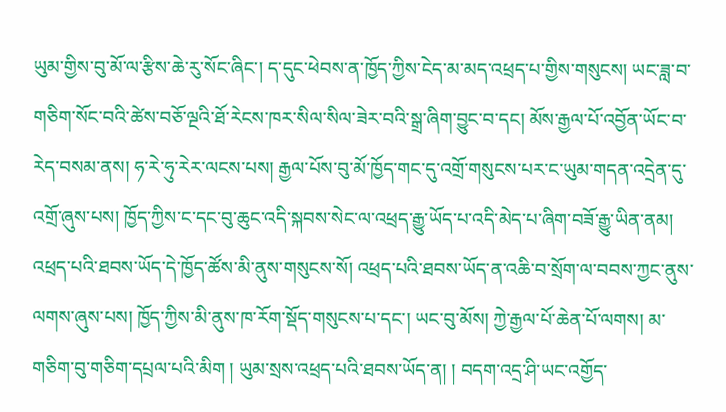ཡུམ་གྱིས་བུ་མོ་ལ་རྩིས་ཆེ་རུ་སོང་ཞིང་། ད་དུང་ཕེབས་ན་ཁྱོད་ཀྱིས་ངེད་མ་མད་འཕྲད་པ་གྱིས་གསུངས། ཡང་ཟླ་བ་གཅིག་སོང་བའི་ཚེས་བཅོ་ལྔའི་ཐོ་རེངས་ཁར་སིལ་སིལ་ཟེར་བའི་སྒྲ་ཞིག་བྱུང་བ་དང། མོས་རྒྱལ་པོ་འབྱོན་ཡོང་བ་རེད་བསམ་ནས། ཧ་རེ་ཧུ་རེར་ལངས་པས། རྒྱལ་པོས་བུ་མོ་ཁྱོད་གང་དུ་འགྲོ་གསུངས་པར་ང་ཡུམ་གདན་འདྲེན་དུ་འགྲོ་ཞུས་པས། ཁྱོད་ཀྱིས་ང་དང་བུ་ཆུང་འདི་སྐབས་སེང་ལ་འཕྲད་རྒྱུ་ཡོད་པ་འདི་མེད་པ་ཞིག་བཟོ་རྒྱུ་ཡིན་ནམ། འཕྲད་པའི་ཐབས་ཡོད་དེ་ཁྱོད་ཚོས་མི་ནུས་གསུངས་སོ། འཕྲད་པའི་ཐབས་ཡོད་ན་འཆི་བ་སྲོག་ལ་བབས་ཀྱང་ནུས་ལགས་ཞུས་པས། ཁྱོད་ཀྱིས་མི་ནུས་ཁ་རོག་སྡོད་གསུངས་པ་དང་། ཡང་བུ་མོས། ཀྱེ་རྒྱལ་པོ་ཆེན་པོ་ལགས། མ་གཅིག་བུ་གཅིག་དཔྲལ་པའི་མིག ། ཡུམ་སྲས་འཕྲད་པའི་ཐབས་ཡོད་ན། ། བདག་འདྲ་ཤི་ཡང་འགྱོད་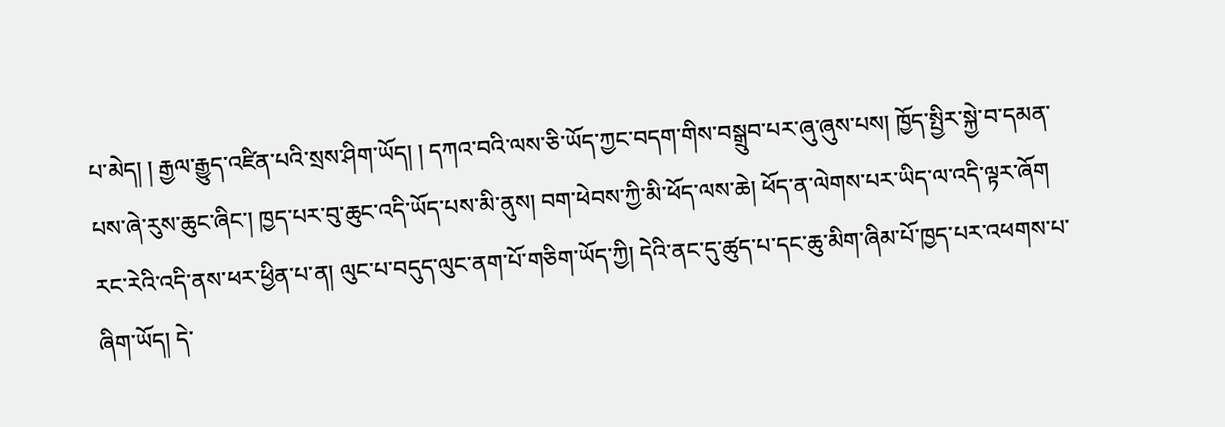པ་མེད། ། རྒྱལ་རྒྱུད་འཛིན་པའི་སྲས་ཤིག་ཡོད། ། དཀའ་བའི་ལས་ཅི་ཡོད་ཀྱང་བདག་གིས་བསྒྲུབ་པར་ཞུ་ཞུས་པས། ཁྱོད་སྤྱིར་སྐྱེ་བ་དམན་པས་ཞེ་རུས་ཆུང་ཞིང་། ཁྱད་པར་བུ་ཆུང་འདི་ཡོད་པས་མི་ནུས། བག་ཕེབས་ཀྱི་མི་ཕོད་ལས་ཆེ། ཕོད་ན་ལེགས་པར་ཡིད་ལ་འདི་ལྟར་ཞོག རང་རེའི་འདི་ནས་ཕར་ཕྱིན་པ་ན། ལུང་པ་བདུད་ལུང་ནག་པོ་གཅིག་ཡོད་ཀྱི། དེའི་ནང་དུ་ཚུད་པ་དང་ཆུ་མིག་ཞིམ་པོ་ཁྱད་པར་འཕགས་པ་ཞིག་ཡོད། དེ་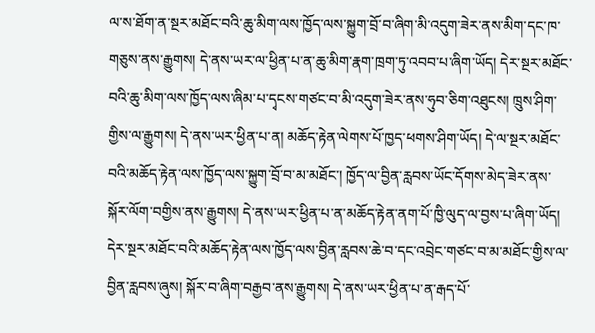ལ་ས་ཐོག་ན་སྔར་མཐོང་བའི་ཆུ་མིག་ལས་ཁྱོད་ལས་སྐྱུག་བྲོ་བ་ཞིག་མི་འདུག་ཟེར་ནས་མིག་དང་ཁ་གཅུས་ནས་རྒྱུགས། དེ་ནས་ཡར་ལ་ཕྱིན་པ་ན་ཆུ་མིག་རྣག་ཁྲག་ཏུ་འབབ་པ་ཞིག་ཡོད། དེར་སྔར་མཐོང་བའི་ཆུ་མིག་ལས་ཁྱོད་ལས་ཞིམ་པ་དྭངས་གཙང་བ་མི་འདུག་ཟེར་ནས་ཧུབ་ཅིག་འཐུངས། ཁྲུས་ཤིག་གྱིས་ལ་རྒྱུགས། དེ་ནས་ཡར་ཕྱིན་པ་ན། མཆོད་རྟེན་ལེགས་པོ་ཁྱད་ཕགས་ཤིག་ཡོད། དེ་ལ་སྔར་མཐོང་བའི་མཆོད་རྟེན་ལས་ཁྱོད་ལས་སྐྱུག་བྲོ་བ་མ་མཐོང་། ཁྱོད་ལ་བྱིན་རླབས་ཡོང་དོགས་མེད་ཟེར་ནས་སྐོར་ལོག་བགྱིས་ནས་རྒྱུགས། དེ་ནས་ཡར་ཕྱིན་པ་ན་མཆོད་རྟེན་ནག་པོ་ཁྱི་ལུད་ལ་བྱས་པ་ཞིག་ཡོད། དེར་སྔར་མཐོང་བའི་མཆོད་རྟེན་ལས་ཁྱོད་ལས་བྱིན་རླབས་ཆེ་བ་དང་འབྲེང་གཙང་བ་མ་མཐོང་གྱིས་ལ་བྱིན་རླབས་ཞུས། སྐོར་བ་ཞིག་བརྒྱབ་ནས་རྒྱུགས། དེ་ནས་ཡར་ཕྱིན་པ་ན་རྒད་པོ་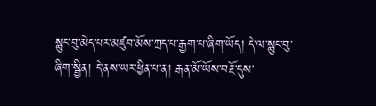སྙུང་བུ་མེད་པར་མཛུབ་མོས་ཀྲད་པ་རྒྱག་པ་ཞིག་ཡོད། དེ་ལ་སྙུང་བུ་ཞིག་སྦྱིན། དེ་ནས་ཡར་ཕྱིན་པ་ན། རྒན་མོ་ཡོས་བརྔོ་དུས་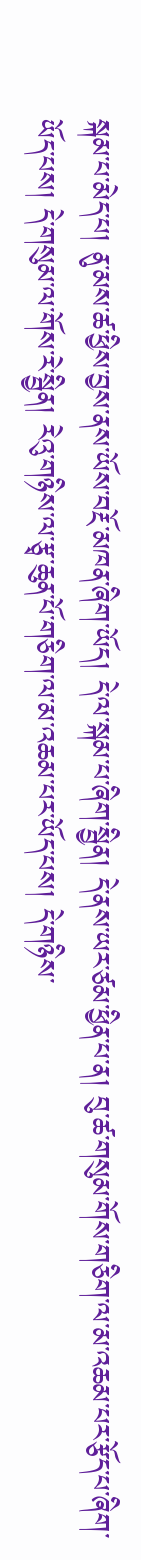སྐམ་པ་མེད་པ། ནུ་མས་ཚ་ཕྱིས་བྱས་ནས་ཡོས་བརྔོ་མཁན་ཞིག་ཡོད། དེ་ལ་སྐམ་པ་ཞིག་སྦྱིན། དེ་ནས་ཡར་ཙམ་ཕྱིན་པ་ན། བུ་ཚ་གསུམ་གོས་གཅིག་ལ་མ་འཆམ་པར་རྩོད་པ་ཞིག་ཡོད་པས། དེ་གསུམ་ལ་གོས་རེ་སྦྱིན། རེའུ་གཉིས་ལ་རྩྭ་ཆུན་པོ་གཅིག་ལ་མ་འཆམ་པར་ཡོད་པས། དེ་གཉིས་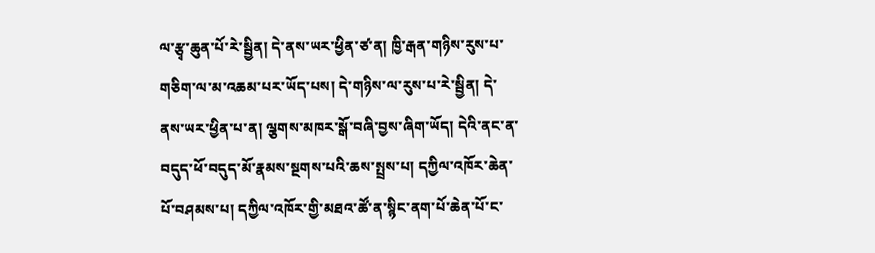ལ་རྩྭ་ཆུན་པོ་རེ་སྦྱིན། དེ་ནས་ཡར་ཕྱིན་ཙ་ན། ཁྱི་རྒན་གཉིས་རུས་པ་གཅིག་ལ་མ་འཆམ་པར་ཡོད་པས། དེ་གཉིས་ལ་རུས་པ་རེ་སྦྱིན། དེ་ནས་ཡར་ཕྱིན་པ་ན། ལྕགས་མཁར་སྒོ་བཞི་བྱས་ཞིག་ཡོད། དེའི་ནང་ན་བདུད་ཕོ་བདུད་མོ་རྣམས་སྔགས་པའི་ཆས་སྤྲས་པ། དཀྱིལ་འཁོར་ཆེན་པོ་བཤམས་པ། དཀྱིལ་འཁོར་གྱི་མཐའ་ཚོ་ན་སྙིང་ནག་པོ་ཆེན་པོ་ང་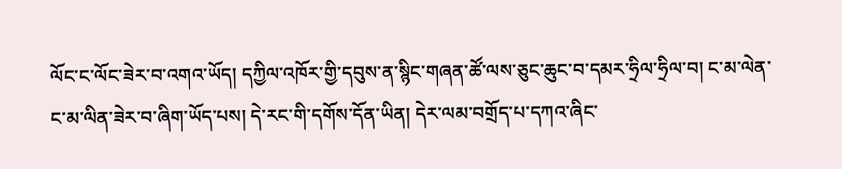ལོང་ང་ལོང་ཟེར་བ་འགའ་ཡོད། དཀྱིལ་འཁོར་གྱི་དབུས་ན་སྙིང་གཞན་ཚོ་ལས་ཅུང་ཆུང་བ་དམར་ཧྲིལ་ཧྲིལ་བ། ང་མ་ལེན་ང་མ་ལིན་ཟེར་བ་ཞིག་ཡོད་པས། དེ་རང་གི་དགོས་དོན་ཡིན། དེར་ལམ་བགྲོད་པ་དཀའ་ཞིང་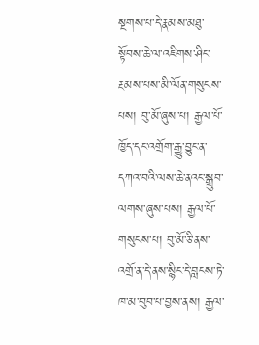སྔགས་པ་དེ་རྣམས་མཐུ་སྟོབས་ཆེ་ལ་འཇིགས་ཤིང་རྔམས་པས་མི་ལོན་གསུངས་པས། བུ་མོ་ཞུས་པ། རྒྱལ་པོ་ཁྱོད་དང་འགྲོག་རྒྱུ་བྱུང་ན་དཀའ་བའི་ལས་ཆེ་ནའང་སྒྲུབ་ལགས་ཞུས་པས། རྒྱལ་པོ་གསུངས་པ། བུ་མོ་ཅི་ནས་འགྲོ་ན་དེ་ནས་སྙིང་དེ་བླངས་ཏེ་ཁ་མ་བུབ་པ་བྱས་ནས། རྒྱལ་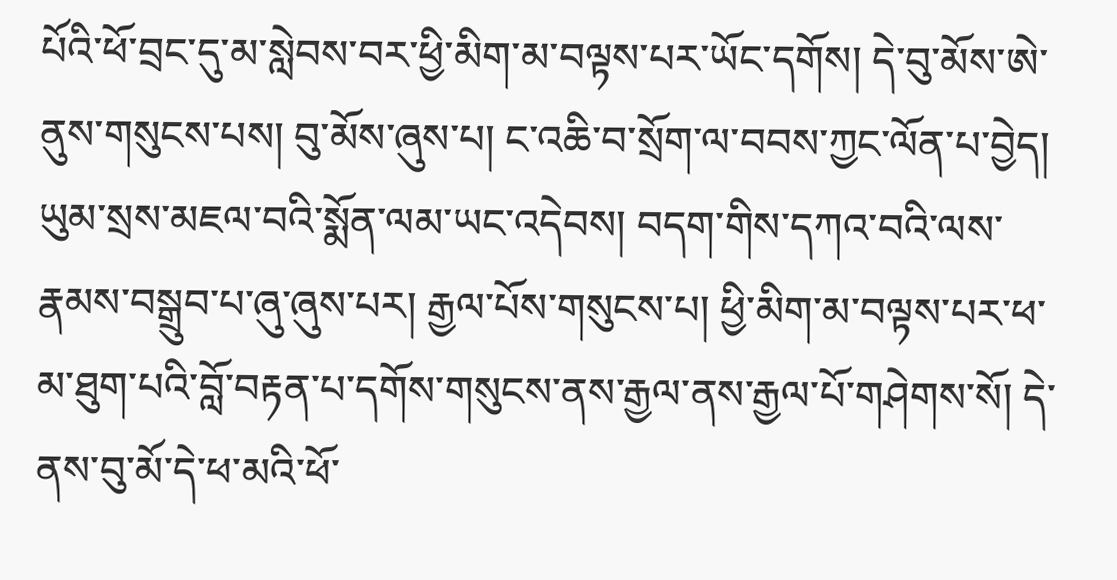པོའི་ཕོ་བྲང་དུ་མ་སླེབས་བར་ཕྱི་མིག་མ་བལྟས་པར་ཡོང་དགོས། དེ་བུ་མོས་ཨེ་ནུས་གསུངས་པས། བུ་མོས་ཞུས་པ། ང་འཆི་བ་སྲོག་ལ་བབས་ཀྱང་ལོན་པ་བྱེད། ཡུམ་སྲས་མཇལ་བའི་སྨོན་ལམ་ཡང་འདེབས། བདག་གིས་དཀའ་བའི་ལས་རྣམས་བསྒྲུབ་པ་ཞུ་ཞུས་པར། རྒྱལ་པོས་གསུངས་པ། ཕྱི་མིག་མ་བལྟས་པར་ཕ་མ་ཐུག་པའི་བློ་བརྟན་པ་དགོས་གསུངས་ནས་རྒྱལ་ནས་རྒྱལ་པོ་གཤེགས་སོ། དེ་ནས་བུ་མོ་དེ་ཕ་མའི་ཕོ་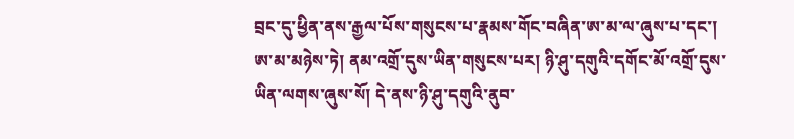བྲང་དུ་ཕྱིན་ནས་རྒྱལ་པོས་གསུངས་པ་རྣམས་གོང་བཞིན་ཨ་མ་ལ་ཞུས་པ་དང་། ཨ་མ་མཉེས་ཏེ། ནམ་འགྲོ་དུས་ཡིན་གསུངས་པར། ཉི་ཤུ་དགུའི་དགོང་མོ་འགྲོ་དུས་ཡིན་ལགས་ཞུས་སོ། དེ་ནས་ཉི་ཤུ་དགུའི་ནུབ་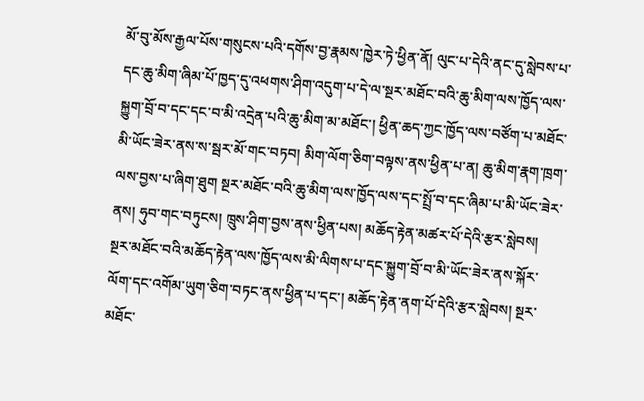མོ་བུ་མོས་རྒྱལ་པོས་གསུངས་པའི་དགོས་བྱ་རྣམས་ཁྱེར་ཏེ་ཕྱིན་ནོ། ལུང་པ་དེའི་ནང་དུ་སླེབས་པ་དང་ཆུ་མིག་ཞིམ་པོ་ཁྱད་དུ་འཕགས་ཤིག་འདུག་པ་དེ་ལ་སྔར་མཐོང་བའི་ཆུ་མིག་ལས་ཁྱོད་ལས་སྐྱུག་བྲོ་བ་དང་དང་བ་མི་འདྲེན་པའི་ཆུ་མིག་མ་མཐོང་། ཕྱིན་ཆད་ཀྱང་ཁྱོད་ལས་བཙོག་པ་མཐོང་མི་ཡོང་ཟེར་ནས་ས་སྦར་མོ་གང་བཏབ། མིག་ལོག་ཅིག་བལྟས་ནས་ཕྱིན་པ་ན། ཆུ་མིག་རྣག་ཁྲག་ལས་བྱས་པ་ཞིག་ཐུག སྔར་མཐོང་བའི་ཆུ་མིག་ལས་ཁྱོད་ལས་དང་སྤྲོ་བ་དང་ཞིམ་པ་མི་ཡོང་ཟེར་ནས། ཧུབ་གང་བཏུངས། ཁྲུས་ཤིག་བྱས་ནས་ཕྱིན་པས། མཆོད་རྟེན་མཚར་པོ་དེའི་རྩར་སླེབས། སྔར་མཐོང་བའི་མཆོད་རྟེན་ལས་ཁྱོད་ལས་མི་ལིགས་པ་དང་སྐྱུག་བྲོ་བ་མི་ཡོང་ཟེར་ནས་སྐོར་ལོག་དང་འགོམ་ཡུག་ཅིག་བཏང་ནས་ཕྱིན་པ་དང་། མཆོད་རྟེན་ནག་པོ་དེའི་རྩར་སླེབས། སྔར་མཐོང་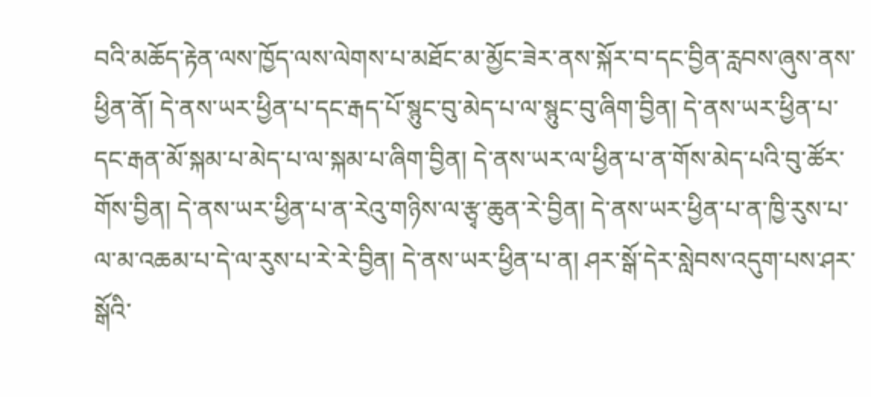བའི་མཆོད་རྟེན་ལས་ཁྱོད་ལས་ལེགས་པ་མཐོང་མ་མྱོང་ཟེར་ནས་སྐོར་བ་དང་བྱིན་རླབས་ཞུས་ནས་ཕྱིན་ནོ། དེ་ནས་ཡར་ཕྱིན་པ་དང་རྒད་པོ་སྙུང་བུ་མེད་པ་ལ་སྙུང་བུ་ཞིག་བྱིན། དེ་ནས་ཡར་ཕྱིན་པ་དང་རྒན་མོ་སྐམ་པ་མེད་པ་ལ་སྐམ་པ་ཞིག་བྱིན། དེ་ནས་ཡར་ལ་ཕྱིན་པ་ན་གོས་མེད་པའི་བུ་ཚོར་གོས་བྱིན། དེ་ནས་ཡར་ཕྱིན་པ་ན་རེའུ་གཉིས་ལ་རྩྭ་ཆུན་རེ་བྱིན། དེ་ནས་ཡར་ཕྱིན་པ་ན་ཁྱི་རུས་པ་ལ་མ་འཆམ་པ་དེ་ལ་རུས་པ་རེ་རེ་བྱིན། དེ་ནས་ཡར་ཕྱིན་པ་ན། ཤར་སྒོ་དེར་སླེབས་འདུག་པས་ཤར་སྒོའི་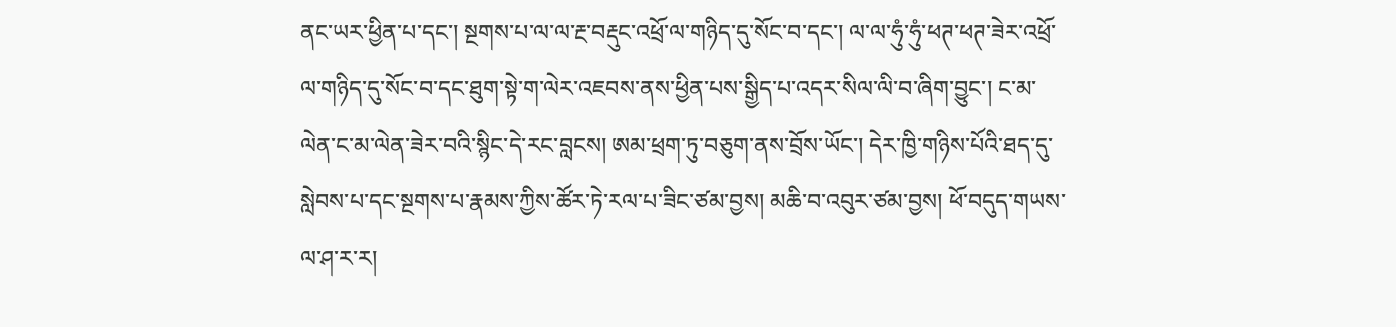ནང་ཡར་ཕྱིན་པ་དང་། སྔགས་པ་ལ་ལ་རྔ་བརྡུང་འཕྲོ་ལ་གཉིད་དུ་སོང་བ་དང་། ལ་ལ་ཧུཾ་ཧུཾ་ཕཊ་ཕཊ་ཟེར་འཕྲོ་ལ་གཉིད་དུ་སོང་བ་དང་ཐུག་སྟེ་ག་ལེར་འཇབས་ནས་ཕྱིན་པས་སྒྱིད་པ་འདར་སིལ་ལི་བ་ཞིག་བྱུང་། ང་མ་ལེན་ང་མ་ལེན་ཟེར་བའི་སྙིང་དེ་རང་བླངས། ཨམ་ཕྲག་ཏུ་བཅུག་ནས་བྲོས་ཡོང་། དེར་ཁྱི་གཉིས་པོའི་ཐད་དུ་སླེབས་པ་དང་སྔགས་པ་རྣམས་ཀྱིས་ཚོར་ཏེ་རལ་པ་ཟིང་ཙམ་བྱས། མཆི་བ་འབུར་ཙམ་བྱས། ཕོ་བདུད་གཡས་ལ་ཤ་ར་ར།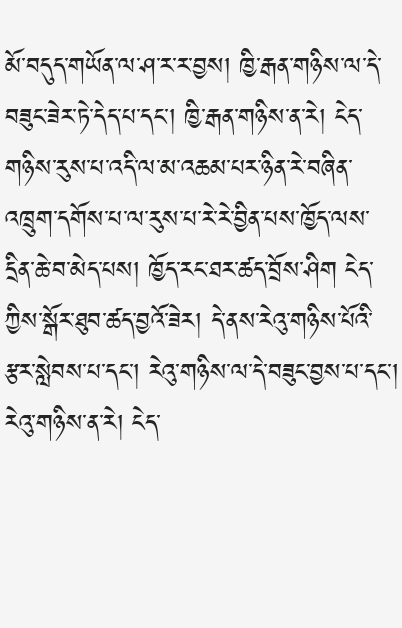མོ་བདུད་གཡོན་ལ་ཤ་ར་ར་བྱས། ཁྱི་རྒན་གཉིས་ལ་དེ་བཟུང་ཟེར་ཏེ་དེད་པ་དང་། ཁྱི་རྒན་གཉིས་ན་རེ། ངེད་གཉིས་རུས་པ་འདི་ལ་མ་འཆམ་པར་ཉིན་རེ་བཞིན་འཁྲུག་དགོས་པ་ལ་རུས་པ་རེ་རེ་བྱིན་པས་ཁྱོད་ལས་དྲིན་ཆེ་བ་མེད་པས། ཁྱོད་རང་ཐར་ཚད་བྲོས་ཤིག ངེད་ཀྱིས་སྒོར་ཐུབ་ཚད་བྱའོ་ཟེར། དེ་ནས་རེའུ་གཉིས་པོའི་རྩར་སླེབས་པ་དང་། རེའུ་གཉིས་ལ་དེ་བཟུང་བྱས་པ་དང་། རེའུ་གཉིས་ན་རེ། ངེད་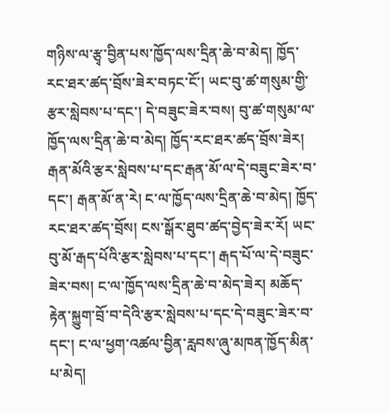གཉིས་ལ་རྩྭ་བྱིན་པས་ཁྱོད་ལས་དྲིན་ཆེ་བ་མེད། ཁྱོད་རང་ཐར་ཚད་བྲོས་ཟེར་བཏང་ངོ་། ཡང་བུ་ཚ་གསུམ་གྱི་རྩར་སླེབས་པ་དང་། དེ་བཟུང་ཟེར་བས། བུ་ཚ་གསུམ་ལ་ཁྱོད་ལས་དྲིན་ཆེ་བ་མེད། ཁྱོད་རང་ཐར་ཚད་བྲོས་ཟེར། རྒན་མོའི་རྩར་སླེབས་པ་དང་རྒན་མོ་ལ་དེ་བཟུང་ཟེར་བ་དང་། རྒན་མོ་ན་རེ། ང་ལ་ཁྱོད་ལས་དྲིན་ཆེ་བ་མེད། ཁྱོད་རང་ཐར་ཚད་བྲོས། ངས་སྒོར་ཐུབ་ཚད་བྱེད་ཟེར་རོ། ཡང་བུ་མོ་རྒད་པོའི་རྩར་སླེབས་པ་དང་། རྒད་པོ་ལ་དེ་བཟུང་ཟེར་བས། ང་ལ་ཁྱོད་ལས་དྲིན་ཆེ་བ་མེད་ཟེར། མཆོད་རྟེན་སྐྱུག་བྲོ་བ་དེའི་རྩར་སླེབས་པ་དང་དེ་བཟུང་ཟེར་བ་དང་། ང་ལ་ཕྱག་འཚལ་བྱིན་རླབས་ཞུ་མཁན་ཁྱོད་མིན་པ་མེད།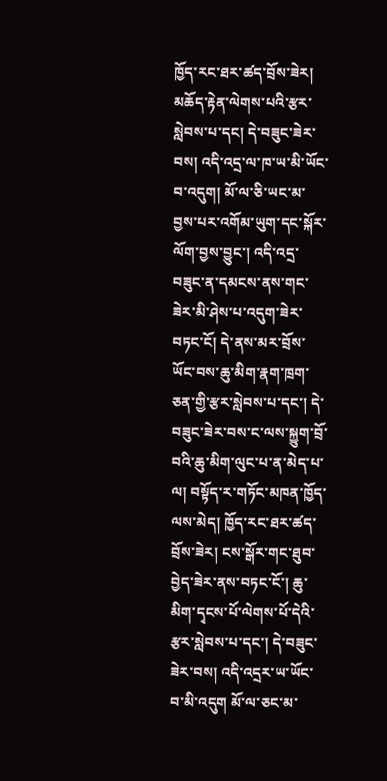ཁྱོད་རང་ཐར་ཚད་བྲོས་ཟེར། མཆོད་རྟེན་ལེགས་པའི་རྩར་སླེབས་པ་དང། དེ་བཟུང་ཟེར་བས། འདི་འདྲ་ལ་ཁ་ཡ་མི་ཡོང་བ་འདུག། མོ་ལ་ཅི་ཡང་མ་བྱས་པར་འགོམ་ཡུག་དང་སྐོར་ལོག་བྱས་བྱུང་། འདི་འདྲ་བཟུང་ན་དམངས་ནས་གང་ཟེར་མི་ཤེས་པ་འདུག་ཟེར་བཏང་ངོ། དེ་ནས་མར་བྲོས་ཡོང་བས་ཆུ་མིག་རྣག་ཁྲག་ཅན་གྱི་རྩར་སླེབས་པ་དང་། དེ་བཟུང་ཟེར་བས་ང་ལས་སྐྱུག་བྲོ་བའི་ཆུ་མིག་ལུང་པ་ན་མེད་པ་ལ། བསྟོད་ར་གཏོང་མཁན་ཁྱོད་ལས་མེད། ཁྱོད་རང་ཐར་ཚད་བྲོས་ཟེར། ངས་སྒོར་གང་ཐུབ་བྱེད་ཟེར་ནས་བཏང་ངོ་། ཆུ་མིག་དྭངས་པོ་ལེགས་པོ་དེའི་རྩར་སླེབས་པ་དང་། དེ་བཟུང་ཟེར་བས། འདི་འདྲར་ཡ་ཡོང་བ་མི་འདུག མོ་ལ་ཅང་མ་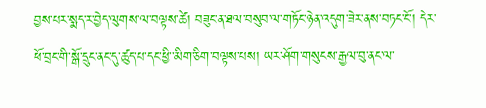བྱས་པར་སྨད་ར་བྱེད་ལུགས་ལ་བལྟས་ཚེ། བཟུང་ན་ཐལ་བསུབ་ལ་གཏོང་ཉེན་འདུག་ཟེར་ནས་བཏང་ངོ་། དེར་ཕོ་བྲང་གི་སྒོ་དྲུང་ནང་དུ་ཚུད་པ་དང་ཕྱི་་མིག་ཅིག་བལྟས་པས། ཡར་ཤོག་གསུངས་རྒྱལ་བུ་ནང་ལ་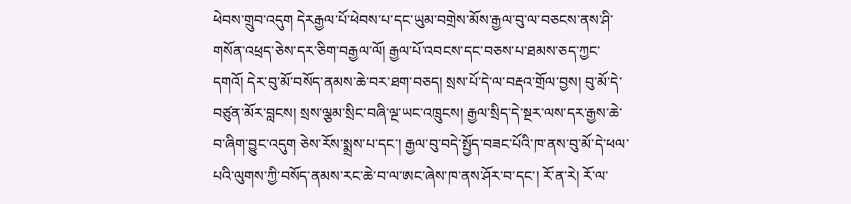ཕེབས་གྲུབ་འདུག དེརརྒྱལ་པོ་ཕེབས་པ་དང་ཡུམ་བགྲེས་མོས་རྒྱལ་བུ་ལ་བཅངས་ནས་ཤི་གསོན་འཕྲད་ཅེས་དར་ཅིག་བརྒྱལ་ལོ། རྒྱལ་པོ་འབངས་དང་བཅས་པ་ཐམས་ཅད་ཀྱང་དགའོ། དེར་བུ་མོ་བསོད་ནམས་ཆེ་བར་ཐག་བཅད། སྲས་པོ་དེ་ལ་བརྡའ་གྲོལ་བྱས། བུ་མོ་དེ་བཙུན་མོར་བླངས། སྲས་ལྕམ་སྲིང་བཞི་ལྔ་ཡང་འཁྲུངས། རྒྱལ་སྲིད་དེ་སྔར་ལས་དར་རྒྱས་ཆེ་བ་ཞིག་བྱུང་འདུག ཅེས་རོས་སྨྲས་པ་དང་། རྒྱལ་བུ་བདེ་སྤྱོད་བཟང་པོའི་ཁ་ནས་བུ་མོ་དེ་ཕལ་པའི་ལུགས་ཀྱི་བསོད་ནམས་རང་ཆེ་བ་ལ་ཨང་ཞེས་ཁ་ནས་ཤོར་བ་དང་། རོ་ན་རེ། རོ་ལ་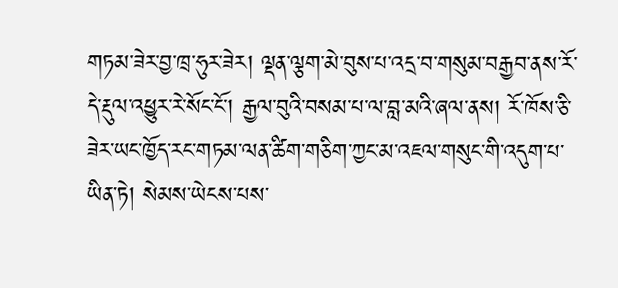གཏམ་ཟེར་བྱ་ཁྲ་ཧུར་ཟེར། ལྡན་ལྕག་མེ་བུས་པ་འདྲ་བ་གསུམ་བརྒྱབ་ནས་རོ་དེ་རྡུལ་འཕྱུར་རེ་སོང་ངོ་། རྒྱལ་བུའི་བསམ་པ་ལ་བླ་མའི་ཞལ་ནས། རོ་ཁོས་ཅི་ཟེར་ཡང་ཁྱོད་རང་གཏམ་ལན་ཚིག་གཅིག་ཀྱང་མ་འཇལ་གསུང་གི་འདུག་པ་ཡིན་ཏེ། སེམས་ཡེངས་པས་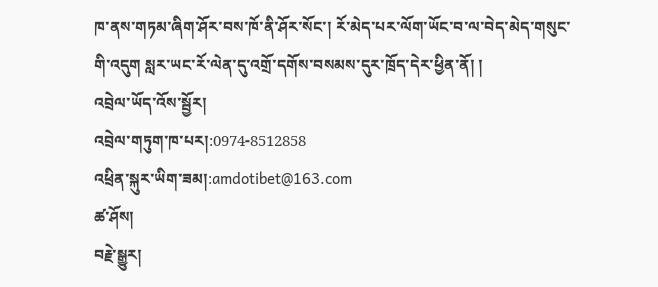ཁ་ནས་གཏམ་ཞིག་ཤོར་བས་ཁོ་ནི་ཤོར་སོང་། རོ་མེད་པར་ལོག་ཡོང་བ་ལ་བེད་མེད་གསུང་གི་འདུག སླར་ཡང་རོ་ལེན་དུ་འགྲོ་དགོས་བསམས་དུར་ཁྲོད་དེར་ཕྱིན་ནོ། །
འབྲེལ་ཡོད་འོས་སྦྱོར།
འབྲེལ་གཏུག་ཁ་པར།:0974-8512858
འཕྲིན་སྐུར་ཡིག་ཟམ།:amdotibet@163.com
ཚ་ཤོས།
བརྗེ་སྒྱུར།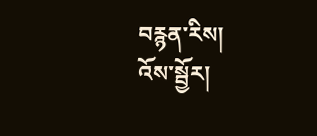བརྙན་རིས།
འོས་སྦྱོར།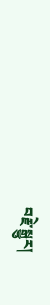བརྗེ་སྒྱུར།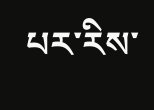པར་རིས་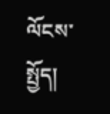ལོངས་སྤྱོད།